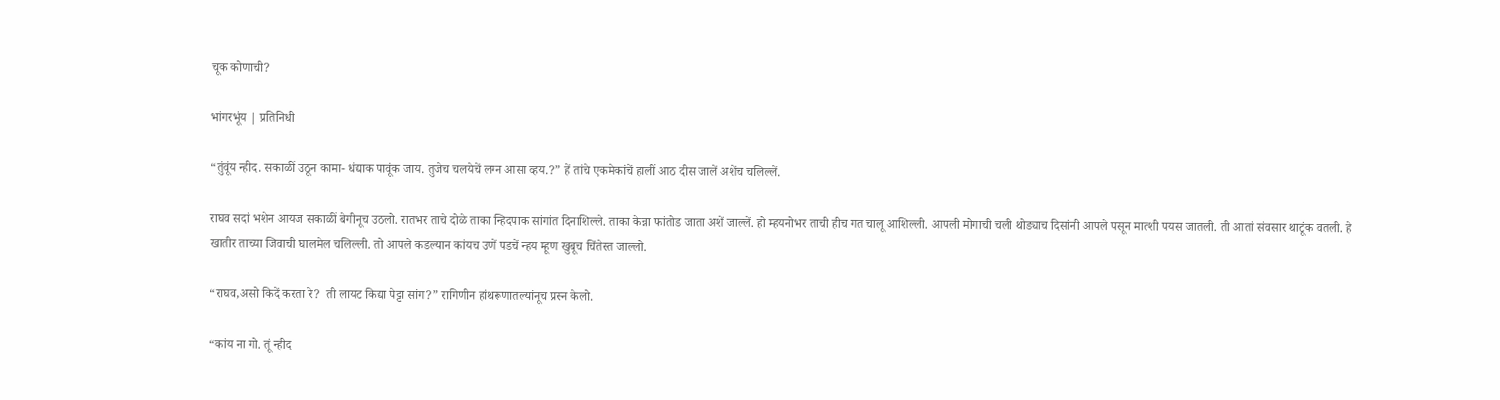चूक कोणाची?

भांगरभूंय | प्रतिनिधी

“तुंवूंय न्हीद. सकाळीं उठून कामा- धंद्याक पावूंक जाय. तुजेच चलयेचें लग्न आसा व्हय.?” हें तांचे एकमेकांचें हालीं आठ दीस जालें अशेंच चलिल्लें.

राघव सदां भशेन आयज सकाळीं बेगीनूच उठलो. रातभर ताचे दोळे ताका न्हिदपाक सांगांत दिनाशिल्ले. ताका केन्ना फांतोड जाता अशें जाल्लें. हो म्हयनोभर ताची हीच गत चालू आशिल्ली. आपली मोगाची चली थोड्याच दिसांनी आपले पसून मात्शी पयस जातली. ती आतां संवसार थाटूंक वतली. हे खातीर ताच्या जिवाची घालमेल चलिल्ली. तो आपले कडल्यान कांयच उणें पडचें न्हय म्हूण खुबूच चिंतेस्त जाल्लो.

“राघव,असो किदें करता रे?  ती लायट किद्या पेट्टा सांग?” रागिणीन हांथरूणातल्यांनूच प्रस्न केलो.

“कांय ना गो. तूं न्हीद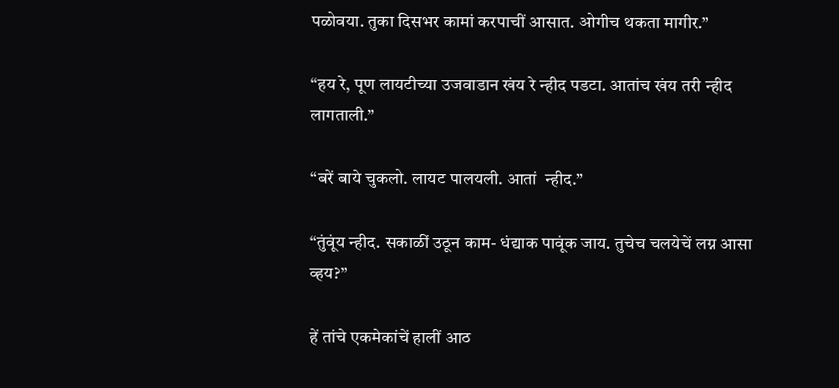पळोवया. तुका दिसभर कामां करपाचीं आसात. ओगीच थकता मागीर.”

“हय रे, पूण लायटीच्या उजवाडान खंय रे न्हीद पडटा. आतांच खंय तरी न्हीद लागताली.”

“बरें बाये चुकलो. लायट पालयली. आतां  न्हीद.”

“तुंवूंय न्हीद. सकाळीं उठून काम- धंद्याक पावूंक जाय. तुचेच चलयेचें लग्न आसा व्हय?”

हें तांचे एकमेकांचें हालीं आठ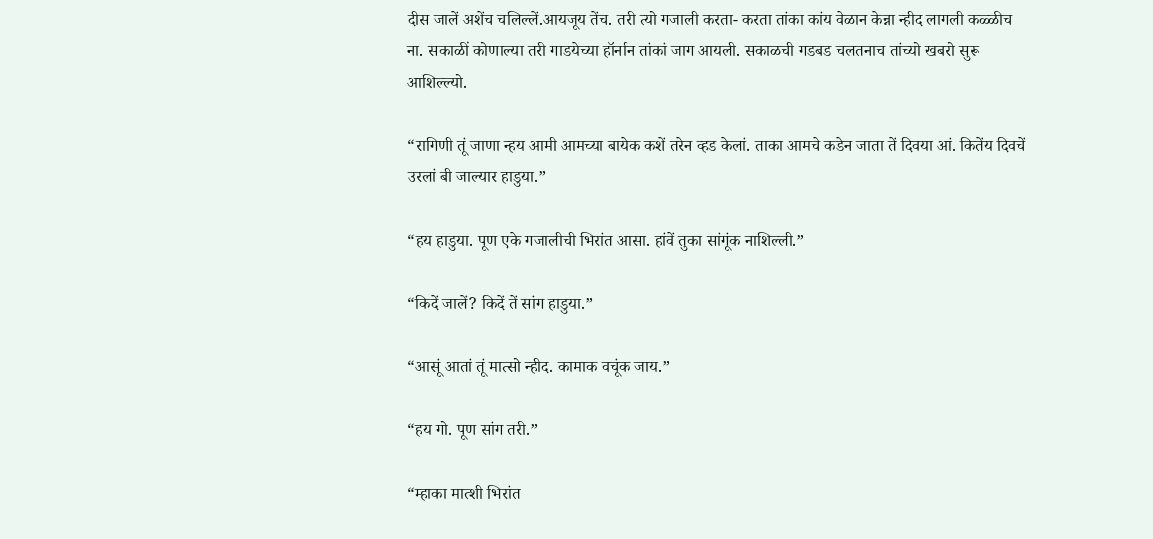दीस जालें अशेंच चलिल्लें.आयजूय तेंच. तरी त्यो गजाली करता- करता तांका कांय वेळान केन्ना न्हीद लागली कळ्ळीच ना. सकाळीं कोणाल्या तरी गाडयेच्या हॉर्नान तांकां जाग आयली. सकाळची गडबड चलतनाच तांच्यो खबरो सुरू आशिल्ल्यो.

“रागिणी तूं जाणा न्हय आमी आमच्या बायेक कशें तरेन व्हड केलां. ताका आमचे कडेन जाता तें दिवया आं. कितेंय दिवचें उरलां बी जाल्यार हाडुया.”

“हय हाडुया. पूण एके गजालीची भिरांत आसा. हांवें तुका सांगूंक नाशिल्ली.”

“किदें जालें? किदें तें सांग हाडुया.”

“आसूं आतां तूं मात्सो न्हीद. कामाक वचूंक जाय.”

“हय गो. पूण सांग तरी.”

“म्हाका मात्शी भिरांत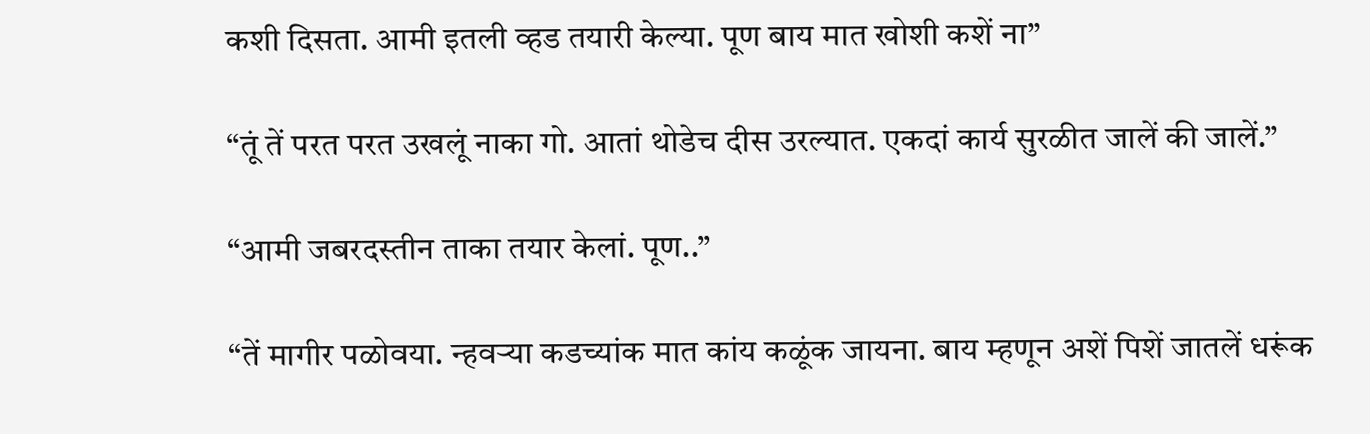कशी दिसता. आमी इतली व्हड तयारी केल्या. पूण बाय मात खोशी कशें ना”

“तूं तें परत परत उखलूं नाका गो. आतां थोडेच दीस उरल्यात. एकदां कार्य सुरळीत जालें की जालें.”

“आमी जबरदस्तीन ताका तयार केलां. पूण..”

“तें मागीर पळोवया. न्हवऱ्या कडच्यांक मात कांय कळूंक जायना. बाय म्हणून अशें पिशें जातलें धरूंक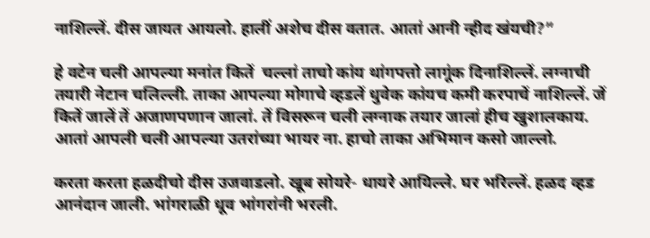नाशिल्लें. दीस जायत आयलो. हालीं अशेच दीस वतात. आतां आनी न्हीद खंयची?”

हे वटेन चली आपल्या मनांत कितें  चल्लां ताचो कांय थांगपत्तो लागूंक दिनाशिल्लें. लग्नाची तयारी नेटान चलिल्ली. ताका आपल्या मोगाचे व्हडलें धुवेक कांयच कमी करपाचें नाशिल्लें. जें कितें जालें तें अजाणपणान जालां. तें विसरून चली लग्नाक तयार जालां हीच खुशालकाय. आतां आपली चली आपल्या उतरांच्या भायर ना. हाचो ताका अभिमान कसो जाल्लो.

करता करता हळदीचो दीस उजवाडलो. खूब सोयरे- धायरे आयिल्ले. घर भरिल्लें. हळद व्हड आनंदान जाली. भांगराळी धूव भांगरांनी भरली.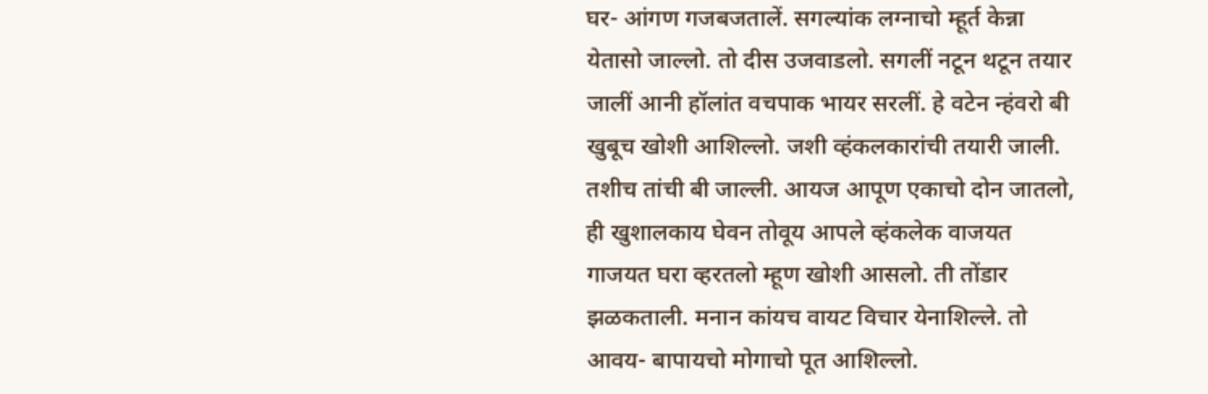घर- आंगण गजबजतालें. सगल्यांक लग्नाचो म्हूर्त केन्ना येतासो जाल्लो. तो दीस उजवाडलो. सगलीं नटून थटून तयार जालीं आनी हॉलांत वचपाक भायर सरलीं. हे वटेन न्हंवरो बी खुबूच खोशी आशिल्लो. जशी व्हंकलकारांची तयारी जाली. तशीच तांची बी जाल्ली. आयज आपूण एकाचो दोन जातलो, ही खुशालकाय घेवन तोवूय आपले व्हंकलेक वाजयत गाजयत घरा व्हरतलो म्हूण खोशी आसलो. ती तोंडार झळकताली. मनान कांयच वायट विचार येनाशिल्ले. तो आवय- बापायचो मोगाचो पूत आशिल्लो.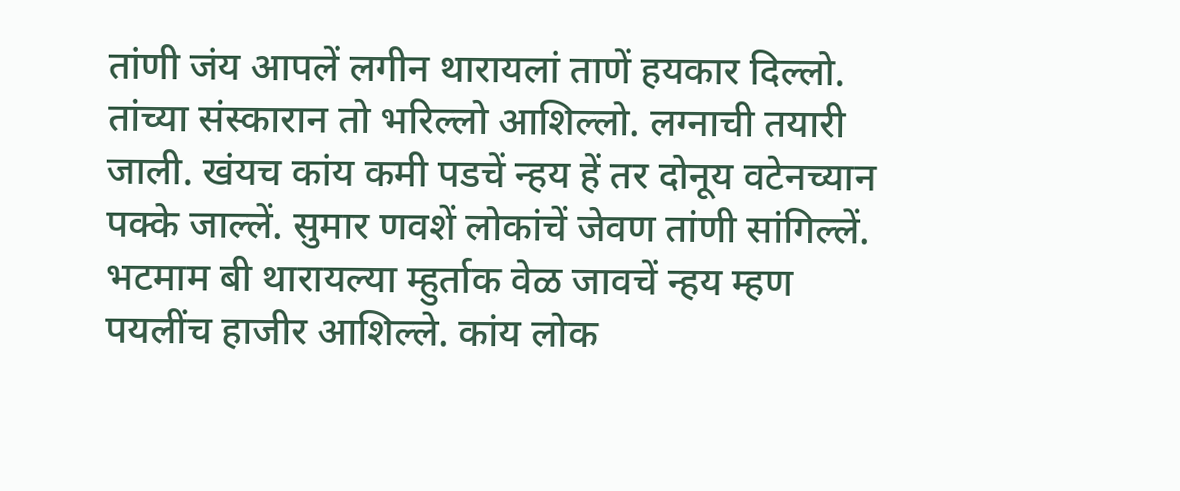तांणी जंय आपलें लगीन थारायलां ताणें हयकार दिल्लो. तांच्या संस्कारान तो भरिल्लो आशिल्लो. लग्नाची तयारी जाली. खंयच कांय कमी पडचें न्हय हें तर दोनूय वटेनच्यान पक्के जाल्लें. सुमार णवशें लोकांचें जेवण तांणी सांगिल्लें. भटमाम बी थारायल्या म्हुर्ताक वेळ जावचें न्हय म्हण पयलींच हाजीर आशिल्ले. कांय लोक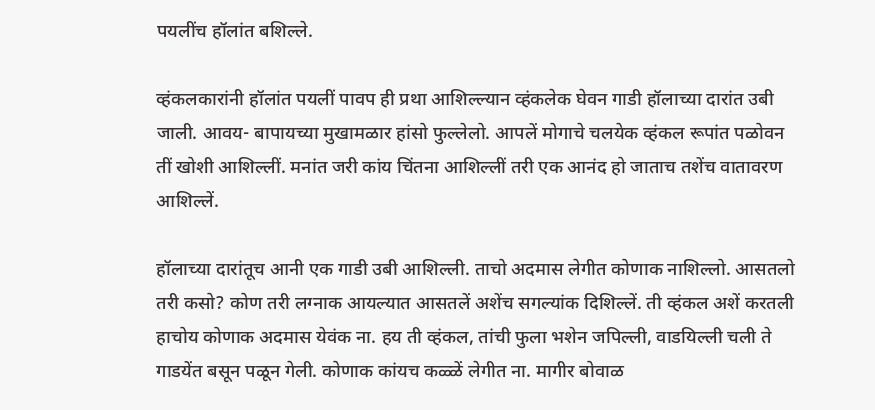पयलींच हॉलांत बशिल्ले.

व्हंकलकारांनी हॉलांत पयलीं पावप ही प्रथा आशिल्ल्यान व्हंकलेक घेवन गाडी हॉलाच्या दारांत उबी जाली. आवय- बापायच्या मुखामळार हांसो फुल्लेलो. आपलें मोगाचे चलयेक व्हंकल रूपांत पळोवन तीं खोशी आशिल्लीं. मनांत जरी कांय चिंतना आशिल्लीं तरी एक आनंद हो जाताच तशेंच वातावरण आशिल्लें.

हॉलाच्या दारांतूच आनी एक गाडी उबी आशिल्ली. ताचो अदमास लेगीत कोणाक नाशिल्लो. आसतलो तरी कसो? कोण तरी लग्नाक आयल्यात आसतलें अशेंच सगल्यांक दिशिल्लें. ती व्हंकल अशें करतली हाचोय कोणाक अदमास येवंक ना. हय ती व्हंकल, तांची फुला भशेन जपिल्ली, वाडयिल्ली चली ते गाडयेंत बसून पळून गेली. कोणाक कांयच कळ्ळें लेगीत ना. मागीर बोवाळ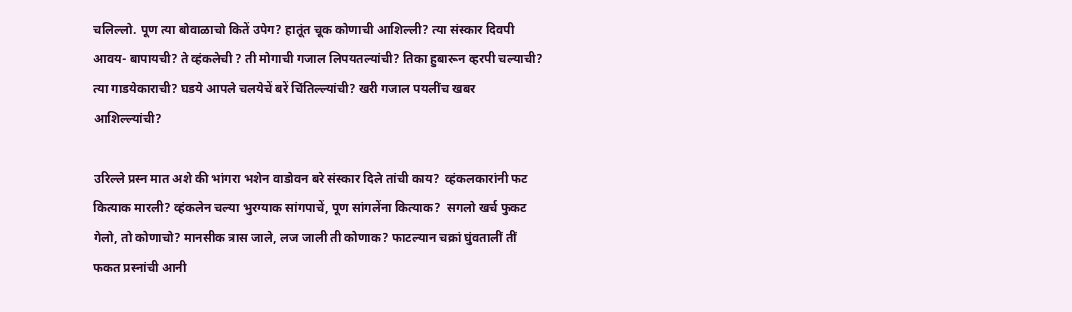चलिल्लो. पूण त्या बोवाळाचो कितें उपेग? हातूंत चूक कोणाची आशिल्ली? त्या संस्कार दिवपी आवय- बापायची? ते व्हंकलेची ? ती मोगाची गजाल लिपयतल्यांची? तिका हुबारून व्हरपी चल्याची? त्या गाडयेकाराची? घडये आपले चलयेचें बरें चिंतिल्ल्यांची? खरी गजाल पयलींच खबर आशिल्ल्यांची?

उरिल्ले प्रस्न मात अशे की भांगरा भशेन वाडोवन बरे संस्कार दिले तांची काय?  व्हंकलकारांनी फट कित्याक मारली? व्हंकलेन चल्या भुरग्याक सांगपाचें, पूण सांगलेंना कित्याक?  सगलो खर्च फुकट गेलो, तो कोणाचो? मानसीक त्रास जाले, लज जाली ती कोणाक? फाटल्यान चक्रां घुंवतालीं तीं फकत प्रस्नांची आनी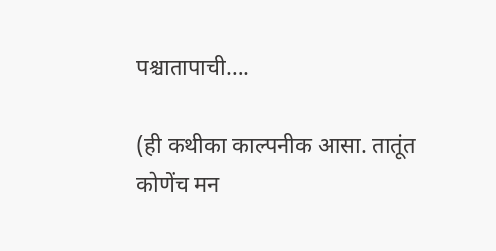पश्चातापाची….

(ही कथीका काल्पनीक आसा. तातूंत कोणेंच मन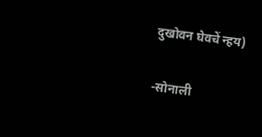दुखोवन घेवचें न्हय)

-सोनाली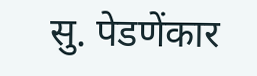सु. पेडणेंकार